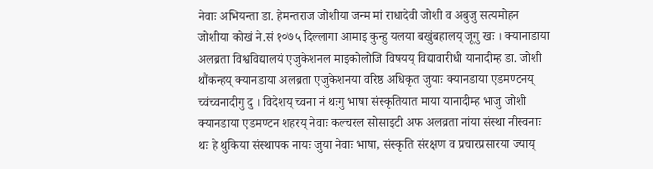नेवाः अभियन्ता डा. हेमन्तराज जोशीया जन्म मां राधादेवी जोशी व अबुजु सत्यमोहन जोशीया कोखं ने.सं १०७५ दिल्लागा आमाइ कुन्हु यलया बखुंबहालय् जूगु खः । क्यानाडाया अलब्रता विश्वविद्यालयं एजुकेशनल माइकोलोजि विषयय् विद्यावारीधी यानादीम्ह डा. जोशी थौंकन्हय् क्यानडाया अलब्रता एजुकेशनया वरिष्ठ अधिकृत जुयाः क्यानडाया एडमण्टनय् च्वंच्वनादीगु दु । विदेशय् च्वना नं थःगु भाषा संस्कृतियात माया यानादीम्ह भाजु जोशी क्यानडाया एडमण्टन शहरय् नेवाः कल्चरल सोसाइटी अफ अलव्रता नांया संस्था नीस्वनाः थः हे थुकिया संस्थापक नायः जुया नेवाः भाषा, संस्कृति संरक्षण व प्रचारप्रसारया ज्याय्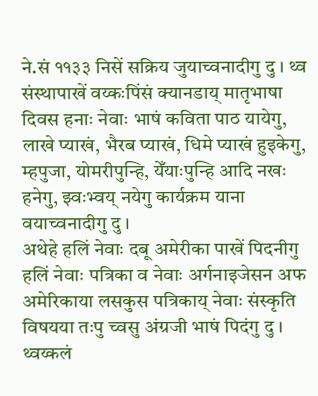ने.सं ११३३ निसें सक्रिय जुयाच्वनादीगु दु । थ्व संस्थापाखें वय्कःपिंसं क्यानडाय् मातृभाषा दिवस हनाः नेवाः भाषं कविता पाठ यायेगु, लाखे प्याखं, भैरब प्याखं, धिमे प्याखं हुइकेगु, म्हपुजा, योमरीपुन्हि, येँयाःपुन्हि आदि नखः हनेगु, झ्वःभ्वय् नयेगु कार्यक्रम याना वयाच्वनादीगु दु ।
अथेहे हलिं नेवाः दबू अमेरीका पाखें पिदनीगु हलिं नेवाः पत्रिका व नेवाः अर्गनाइजेसन अफ अमेरिकाया लसकुस पत्रिकाय् नेवाः संस्कृति विषयया तःपु च्वसु अंग्रजी भाषं पिदंगु दु । थ्वय्कलं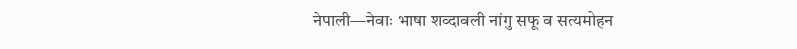नेपाली—नेवाः भाषा शव्दावली नांगु सफू व सत्यमोहन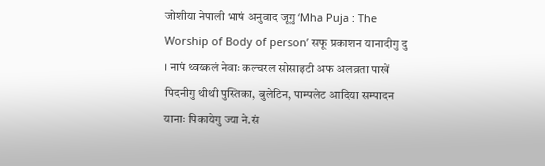जोशीया नेपाली भाषं अनुवाद जूगु ‘Mha Puja : The Worship of Body of person’ सफू प्रकाशन यानादीगु दु । नापं थ्वय्कलं नेवाः कल्चरल सोसाइटी अफ अलव्रता पाखें पिदनीगु थीथी पुस्तिका, बुलेटिन, पाम्पलेट आदिया सम्पादन यानाः पिकायेगु ज्या ने.सं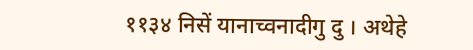११३४ निसें यानाच्वनादीगु दु । अथेहे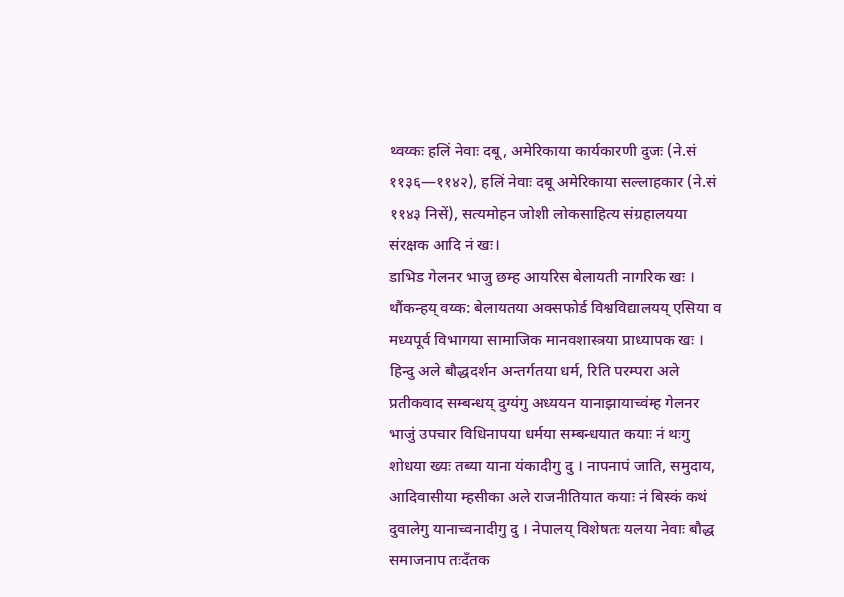थ्वय्कः हलिं नेवाः दबू, अमेरिकाया कार्यकारणी दुजः (ने.सं ११३६—११४२), हलिं नेवाः दबू अमेरिकाया सल्लाहकार (ने.सं ११४३ निसें), सत्यमोहन जोशी लोकसाहित्य संग्रहालयया संरक्षक आदि नं खः।
डाभिड गेलनर भाजु छम्ह आयरिस बेलायती नागरिक खः । थौंकन्हय् वय्क: बेलायतया अक्सफोर्ड विश्वविद्यालयय् एसिया व मध्यपूर्व विभागया सामाजिक मानवशास्त्रया प्राध्यापक खः । हिन्दु अले बौद्धदर्शन अन्तर्गतया धर्म, रिति परम्परा अले प्रतीकवाद सम्बन्धय् दुग्यंगु अध्ययन यानाझायाच्वंम्ह गेलनर भाजुं उपचार विधिनापया धर्मया सम्बन्धयात कयाः नं थःगु शोधया ख्यः तब्या याना यंकादीगु दु । नापनापं जाति, समुदाय, आदिवासीया म्हसीका अले राजनीतियात कयाः नं बिस्कं कथं दुवालेगु यानाच्वनादीगु दु । नेपालय् विशेषतः यलया नेवाः बौद्ध समाजनाप तःदँतक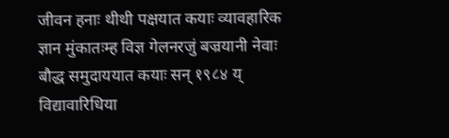जीवन हनाः थीथी पक्षयात कयाः व्यावहारिक ज्ञान मुंकातःम्ह विज्ञ गेलनरजुं बज्रयानी नेवाः बौद्ध समुदाययात कयाः सन् १९८४ य् विद्यावारिधिया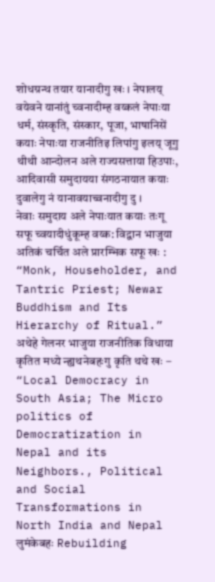शोधग्रन्थ तयार यानादीगु खः । नेपालय् वयेवने यानांतुं च्वनादीम्ह वय्कलं नेपाःया धर्म, संस्कृति, संस्कार, पूजा, भाषानिसें कयाः नेपाःया राजनीतिइ लिपांगु इलय् जूगु थीथी आन्दोलन अले राज्यसत्ताया हिउपाः, आदिवासी समुदायया संगठनायात कयाः दुवालेगु नं यानावयाच्वनादीगु दु ।
नेवाः समुदाय अले नेपाःयात कयाः तःगू सफू च्वयादीधुंकूम्ह वय्क: विद्वान भाजुया अतिकं चर्चित अले प्रारम्भिक सफू खः : “Monk, Householder, and Tantric Priest; Newar Buddhism and Its Hierarchy of Ritual.” अथेहे गेलनर भाजुया राजनीतिक विधाया कृतित मध्ये न्ह्यथनेबहःगु कृति थथे खः – “Local Democracy in South Asia; The Micro politics of Democratization in Nepal and its Neighbors., Political and Social Transformations in North India and Nepal लुमंकेबहः Rebuilding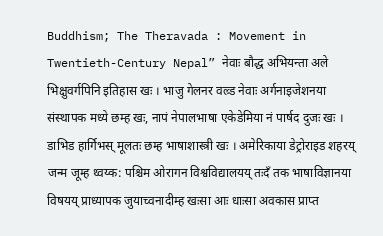Buddhism; The Theravada : Movement in Twentieth-Century Nepal” नेवाः बौद्ध अभियन्ता अले भिक्षुवर्गपिनि इतिहास खः । भाजु गेलनर वल्र्ड नेवाः अर्गनाइजेशनया संस्थापक मध्ये छम्ह खः, नापं नेपालभाषा एकेडेमिया नं पार्षद दुजः खः ।
डाभिड हार्गिभस् मूलतः छम्ह भाषाशास्त्री खः । अमेरिकाया डेट्रोराइड शहरय् जन्म जूम्ह थ्वय्क: पश्चिम ओरागन विश्वविद्यालयय् तःदँ तक भाषाविज्ञानया विषयय् प्राध्यापक जुयाच्वनादीम्ह खःसा आः धाःसा अवकास प्राप्त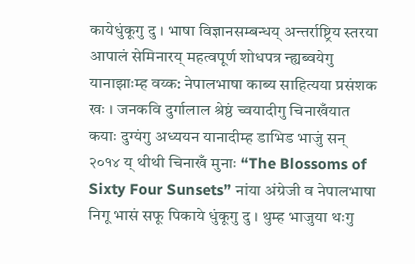कायेधुंकूगु दु । भाषा विज्ञानसम्बन्धय् अन्तर्राष्ट्रिय स्तरया आपालं सेमिनारय् महत्वपूर्ण शोधपत्र न्ह्यब्वयेगु यानाझाःम्ह वय्क: नेपालभाषा काब्य साहित्यया प्रसंशक खः । जनकवि दुर्गालाल श्रेष्ठं च्वयादीगु चिनाखँयात कयाः दुग्यंगु अध्ययन यानादीम्ह डाभिड भाजुं सन् २०१४ य् थीथी चिनाखँ मुनाः “The Blossoms of Sixty Four Sunsets” नांया अंग्रेजी व नेपालभाषा निगू भासं सफू पिकाये धुंकूगु दु । थुम्ह भाजुया थःगु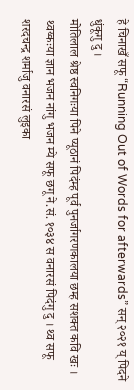हे चिनाखँ सफू “Running Out of Words for afterwards” सन् २०२१ य् पिदने धुंकूगु दु ।
मोतिलाल श्रेष्ठ स्वनिगःया पिने प्यूठानं पिदंम्ह पूर्व पुनर्जागरणकालया छम्ह सशक्त कवि खः । थ्वय्कःया ज्ञान भजन नांगु भजन म्ये सफू छगू ने.सं. १०३४ स वनारसं पिदंगु दु । थ्व सफू शरदचन्द्र शर्माजु वनारसं लुइका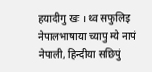हयादीगु खः । थ्व सफुलिइ नेपालभाषाया च्यापु म्ये नापं नेपाली, हिन्दीया सछिपुं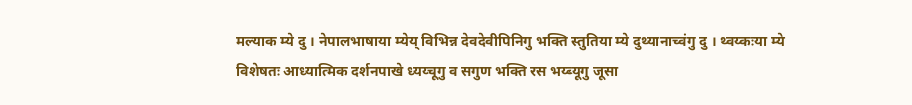मल्याक म्ये दु । नेपालभाषाया म्येय् विभिन्न देवदेवीपिनिगु भक्ति स्तुतिया म्ये दुथ्यानाच्वंगु दु । थ्वय्कःया म्ये विशेषतः आध्यात्मिक दर्शनपाखे ध्यय्चूगु व सगुण भक्ति रस भय्ब्यूगु जूसा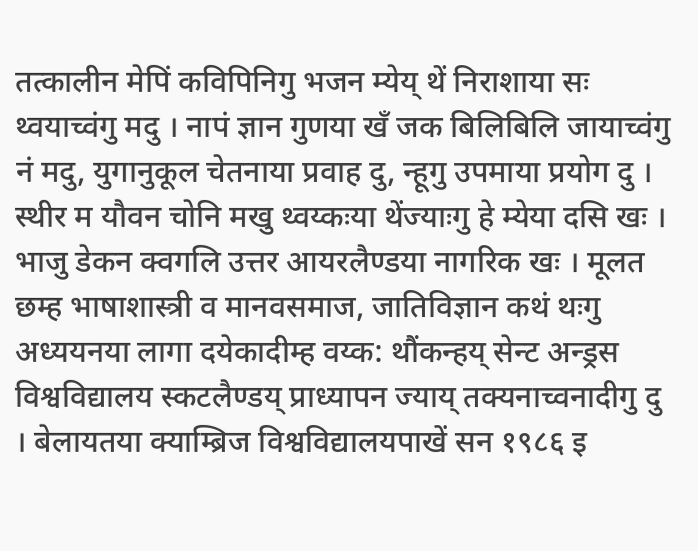तत्कालीन मेपिं कविपिनिगु भजन म्येय् थें निराशाया सः थ्वयाच्वंगु मदु । नापं ज्ञान गुणया खँ जक बिलिबिलि जायाच्वंगु नं मदु, युगानुकूल चेतनाया प्रवाह दु, न्हूगु उपमाया प्रयोग दु । स्थीर म यौवन चोनि मखु थ्वय्कःया थेंज्याःगु हे म्येया दसि खः ।
भाजु डेकन क्वगलि उत्तर आयरलैण्डया नागरिक खः । मूलत छम्ह भाषाशास्त्री व मानवसमाज, जातिविज्ञान कथं थःगु अध्ययनया लागा दयेकादीम्ह वय्क: थौंकन्हय् सेन्ट अन्ड्रस विश्वविद्यालय स्कटलैण्डय् प्राध्यापन ज्याय् तक्यनाच्वनादीगु दु । बेलायतया क्याम्ब्रिज विश्वविद्यालयपाखें सन १९८६ इ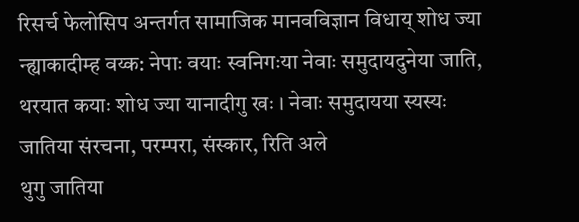रिसर्च फेलोसिप अन्तर्गत सामाजिक मानवविज्ञान विधाय् शोध ज्या न्ह्याकादीम्ह वय्क: नेपाः वयाः स्वनिगःया नेवाः समुदायदुनेया जाति, थरयात कयाः शोध ज्या यानादीगु खः । नेवाः समुदायया स्यस्यः जातिया संरचना, परम्परा, संस्कार, रिति अले
थुगु जातिया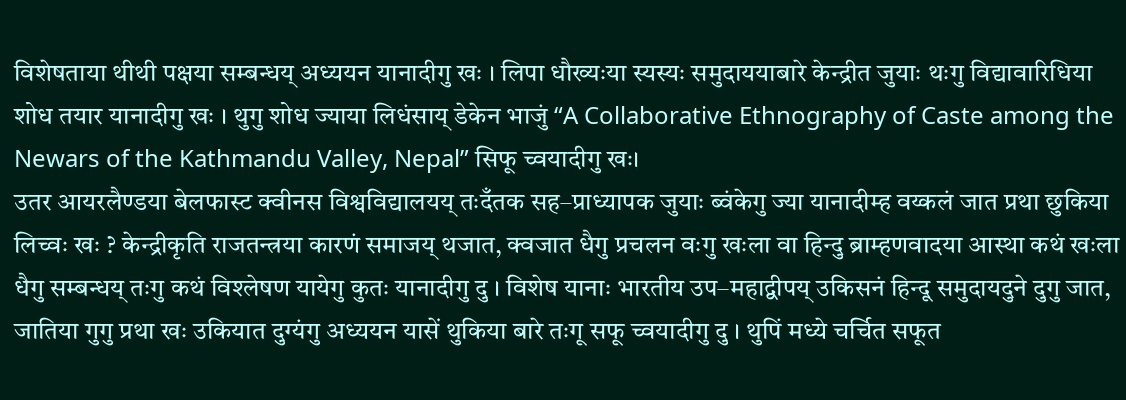विशेषताया थीथी पक्षया सम्बन्धय् अध्ययन यानादीगु खः । लिपा धौख्यःया स्यस्यः समुदाययाबारे केन्द्रीत जुयाः थःगु विद्यावारिधिया शोध तयार यानादीगु खः । थुगु शोध ज्याया लिधंसाय् डेकेन भाजुं “A Collaborative Ethnography of Caste among the Newars of the Kathmandu Valley, Nepal” सिफू च्वयादीगु खः।
उतर आयरलैण्डया बेलफास्ट क्वीनस विश्वविद्यालयय् तःदँतक सह–प्राध्यापक जुयाः ब्वंकेगु ज्या यानादीम्ह वय्कलं जात प्रथा छुकिया लिच्वः खः ? केन्द्रीकृति राजतन्त्रया कारणं समाजय् थजात, क्वजात धैगु प्रचलन वःगु खःला वा हिन्दु ब्राम्हणवादया आस्था कथं खःला धैगु सम्बन्धय् तःगु कथं विश्लेषण यायेगु कुतः यानादीगु दु । विशेष यानाः भारतीय उप–महाद्वीपय् उकिसनं हिन्दू समुदायदुने दुगु जात, जातिया गुगु प्रथा खः उकियात दुग्यंगु अध्ययन यासें थुकिया बारे तःगू सफू च्वयादीगु दु । थुपिं मध्ये चर्चित सफूत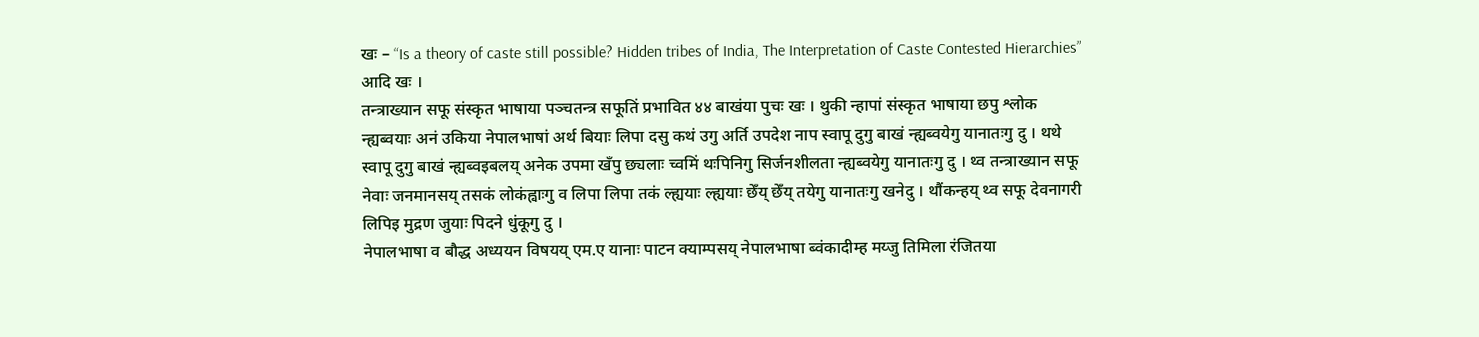खः – “Is a theory of caste still possible? Hidden tribes of India, The Interpretation of Caste Contested Hierarchies” आदि खः ।
तन्त्राख्यान सफू संस्कृत भाषाया पञ्चतन्त्र सफूतिं प्रभावित ४४ बाखंया पुचः खः । थुकी न्हापां संस्कृत भाषाया छपु श्लोक न्ह्यब्वयाः अनं उकिया नेपालभाषां अर्थ बियाः लिपा दसु कथं उगु अर्ति उपदेश नाप स्वापू दुगु बाखं न्ह्यब्वयेगु यानातःगु दु । थथे स्वापू दुगु बाखं न्ह्यब्वइबलय् अनेक उपमा खँपु छ्यलाः च्वमिं थःपिनिगु सिर्जनशीलता न्ह्यब्वयेगु यानातःगु दु । थ्व तन्त्राख्यान सफू नेवाः जनमानसय् तसकं लोकंह्वाःगु व लिपा लिपा तकं ल्ह्ययाः ल्ह्ययाः छेँय् छेँय् तयेगु यानातःगु खनेदु । थौंकन्हय् थ्व सफू देवनागरी लिपिइ मुद्रण जुयाः पिदने धुंकूगु दु ।
नेपालभाषा व बौद्ध अध्ययन विषयय् एम.ए यानाः पाटन क्याम्पसय् नेपालभाषा ब्वंकादीम्ह मय्जु तिमिला रंजितया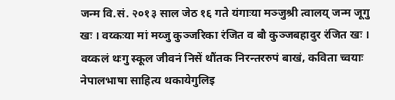जन्म वि.सं. २०१३ साल जेठ १६ गते यंगाःया मञ्जुश्री त्वालय् जन्म जूगु खः । वय्कःया मां मय्जु कुञ्जरिका रंजित व बौ कुञ्जबहादुर रंजित खः ।
वय्कलं थःगु स्कूल जीवनं निसें थौंतक निरन्तररुपं बाखं, कविता च्वयाः नेपालभाषा साहित्य थकायेगुलिइ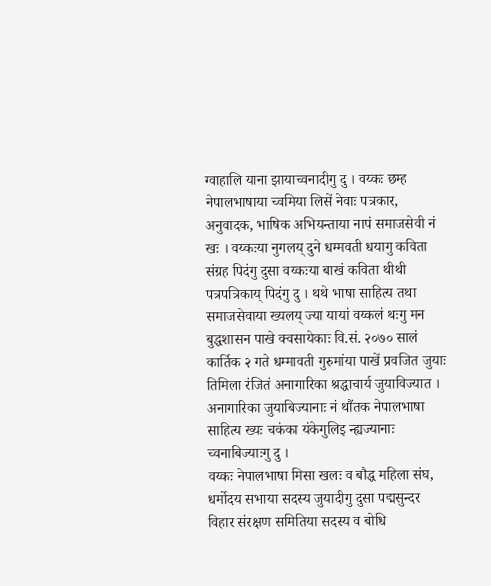ग्वाहालि याना झायाच्वनादीगु दु । वय्कः छम्ह नेपालभाषाया च्वमिया लिसें नेवाः पत्रकार, अनुवादक, भाषिक अभियन्ताया नापं समाजसेवी नं खः । वय्कःया नुगलय् दुने धम्मवती धयागु कविता संग्रह पिदंगु दुसा वय्कःया बाखं कविता थीथी पत्रपत्रिकाय् पिदंगु दु । थथे भाषा साहित्य तथा समाजसेवाया ख्यलय् ज्या यायां वय्कलं थःगु मन बुद्धशासन पाखे क्वसायेकाः वि.सं. २०७० सालं कार्तिक २ गते धम्मावती गुरुमांया पाखें प्रवजित जुयाः तिमिला रंजितं अनागारिका श्रद्धाचार्य जुयाविज्यात । अनागारिका जुयाबिज्यानाः नं थौंतक नेपालभाषा साहित्य ख्यः चकंका यंकेगुलिइ न्ह्यज्यानाः च्वनाबिज्याःगु दु ।
वय्कः नेपालभाषा मिसा खलः व बौद्ध महिला संघ, धर्मोदय सभाया सदस्य जुयादीगु दुसा पद्मसुन्दर विहार संरक्षण समितिया सदस्य व बोधि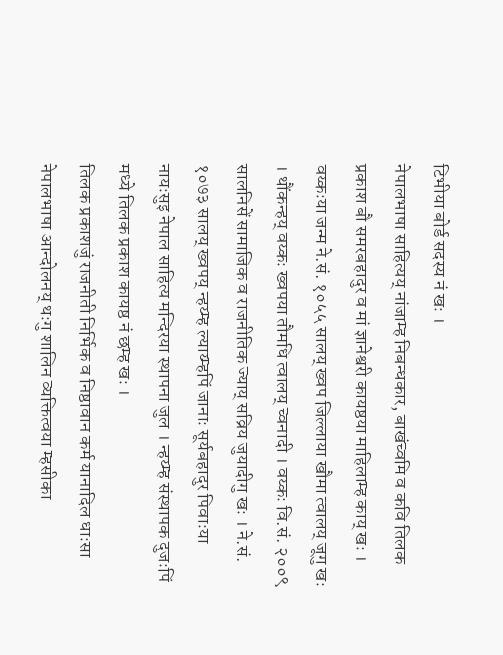टिभीया बोर्ड सदस्य नं खः ।
नेपालभाषा साहित्यय् नांजाम्ह निबन्धकार, बाखंच्वमि व कवि तिलक प्रकाश बौ समरबहादुर व मां ज्ञानेश्वरी कायष्ठया माहिलाम्ह काय् खः । वय्कःया जन्म ने.सं. १०५५ सालय् ख्वप जिल्लाया खौमा त्वालय् जूगु खः । थौंकन्हय् वय्कः ख्वपया तौमधि त्वालय् च्वनादी । वय्कः वि.सं. २००९ सालनिसें सामाजिक व राजनीतिक ज्याय् सव्रिय जुयादीगु खः । ने.सं. १०७३ सालय् ख्वपय् न्हय्म्ह ल्याय्म्हपिं जानाः सूर्यबहादुर पिवाःया नायःसुइ नेपाल साहित्य मन्दिरया स्थापना जुल । न्हय्म्ह संस्थापक दुजःपिं मध्ये तिलक प्रकाश कायष्ठ नं छम्ह खः ।
तिलक प्रकाशजुं राजनीती निर्भिक व निष्ठावान कर्म यानादिल धाःसा नेपालभाषा आन्दोलनय् थःगु शालिन व्यक्तित्वया म्हसीका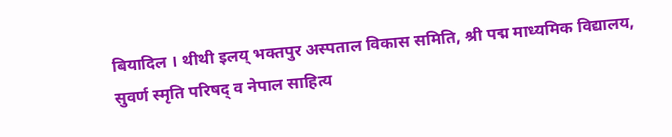बियादिल । थीथी इलय् भक्तपुर अस्पताल विकास समिति, श्री पद्म माध्यमिक विद्यालय, सुवर्ण स्मृति परिषद् व नेपाल साहित्य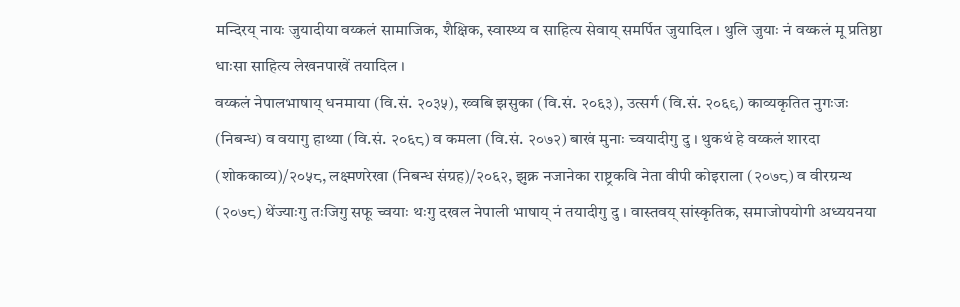मन्दिरय् नायः जुयादीया वय्कलं सामाजिक, शैक्षिक, स्वास्थ्य व साहित्य सेवाय् समर्पित जुयादिल । थुलि जुयाः नं वय्कलं मू प्रतिष्ठा धाःसा साहित्य लेखनपाखें तयादिल ।
वय्कलं नेपालभाषाय् धनमाया (वि.सं. २०३५), ख्वबि झसुका (वि.सं. २०६३), उत्सर्ग (वि.सं. २०६९) काव्यकृतित नुगःजः (निबन्ध) व वयागु हाथ्या (वि.सं. २०६८) व कमला (वि.सं. २०७२) बाखं मुनाः च्वयादीगु दु । थुकथं हे वय्कलं शारदा (शोककाव्य)/२०५८, लक्ष्मणरेखा (निबन्ध संग्रह)/२०६२, झुक्न नजानेका राष्ट्रकवि नेता वीपी कोइराला (२०७८) व वीरग्रन्थ (२०७८) थेंज्याःगु तःजिगु सफू च्वयाः थःगु दखल नेपाली भाषाय् नं तयादीगु दु । वास्तवय् सांस्कृतिक, समाजोपयोगी अध्ययनया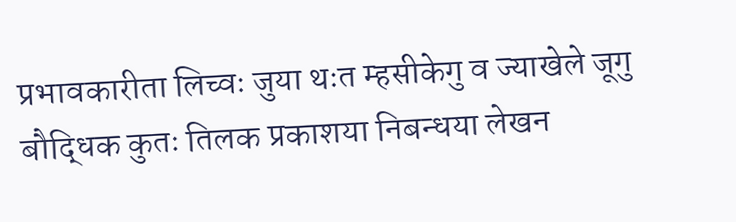प्रभावकारीता लिच्वः जुया थःत म्हसीकेगु व ज्याखेले जूगु बौद्धिक कुतः तिलक प्रकाशया निबन्धया लेखन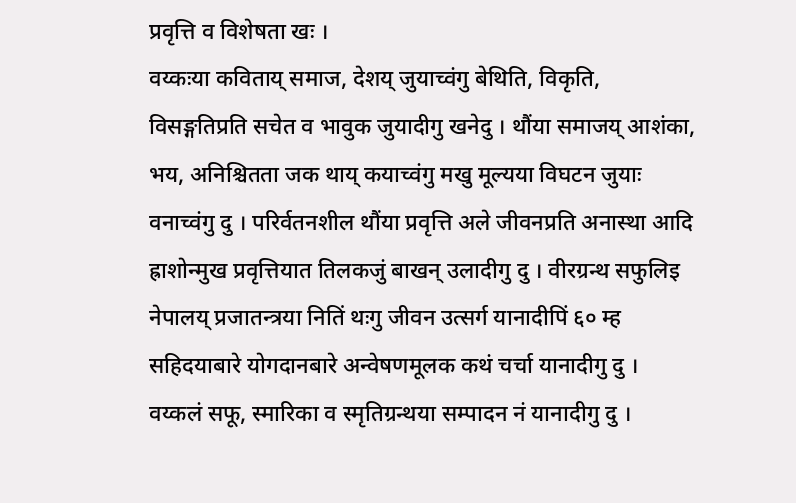प्रवृत्ति व विशेषता खः ।
वय्कःया कविताय् समाज, देशय् जुयाच्वंगु बेथिति, विकृति, विसङ्गतिप्रति सचेत व भावुक जुयादीगु खनेदु । थौंया समाजय् आशंका, भय, अनिश्चितता जक थाय् कयाच्वंगु मखु मूल्यया विघटन जुयाः वनाच्वंगु दु । परिर्वतनशील थौंया प्रवृत्ति अले जीवनप्रति अनास्था आदि ह्राशोन्मुख प्रवृत्तियात तिलकजुं बाखन् उलादीगु दु । वीरग्रन्थ सफुलिइ नेपालय् प्रजातन्त्रया नितिं थःगु जीवन उत्सर्ग यानादीपिं ६० म्ह सहिदयाबारे योगदानबारे अन्वेषणमूलक कथं चर्चा यानादीगु दु ।
वय्कलं सफू, स्मारिका व स्मृतिग्रन्थया सम्पादन नं यानादीगु दु ।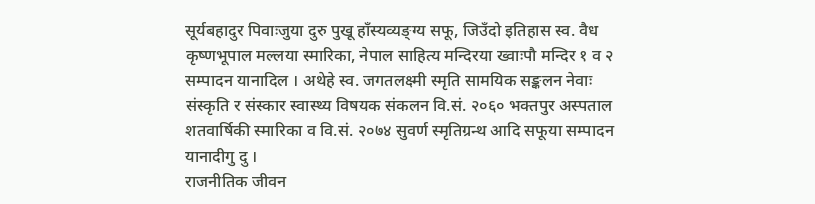सूर्यबहादुर पिवाःजुया दुरु पुखू हाँस्यव्यङ्ग्य सफू, जिउँदो इतिहास स्व. वैध कृष्णभूपाल मल्लया स्मारिका, नेपाल साहित्य मन्दिरया ख्वाःपौ मन्दिर १ व २ सम्पादन यानादिल । अथेहे स्व. जगतलक्ष्मी स्मृति सामयिक सङ्कलन नेवाः संस्कृति र संस्कार स्वास्थ्य विषयक संकलन वि.सं. २०६० भक्तपुर अस्पताल शतवार्षिकी स्मारिका व वि.सं. २०७४ सुवर्ण स्मृतिग्रन्थ आदि सफूया सम्पादन यानादीगु दु ।
राजनीतिक जीवन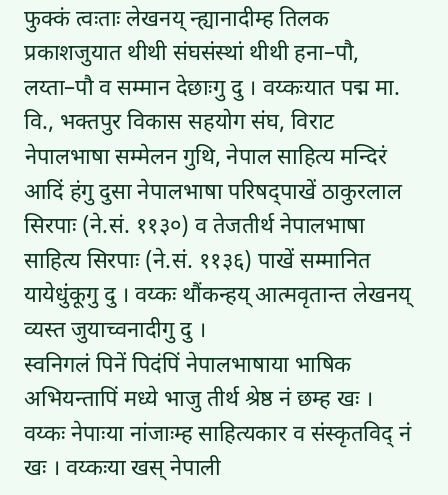फुक्कं त्वःताः लेखनय् न्ह्यानादीम्ह तिलक प्रकाशजुयात थीथी संघसंस्थां थीथी हना–पौ, लय्ता–पौ व सम्मान देछाःगु दु । वय्कःयात पद्म मा. वि., भक्तपुर विकास सहयोग संघ, विराट नेपालभाषा सम्मेलन गुथि, नेपाल साहित्य मन्दिरं आदिं हंगु दुसा नेपालभाषा परिषद्पाखें ठाकुरलाल सिरपाः (ने.सं. ११३०) व तेजतीर्थ नेपालभाषा साहित्य सिरपाः (ने.सं. ११३६) पाखें सम्मानित यायेधुंकूगु दु । वय्कः थौंकन्हय् आत्मवृतान्त लेखनय् व्यस्त जुयाच्वनादीगु दु ।
स्वनिगलं पिनें पिदंपिं नेपालभाषाया भाषिक अभियन्तापिं मध्ये भाजु तीर्थ श्रेष्ठ नं छम्ह खः । वय्कः नेपाःया नांजाःम्ह साहित्यकार व संस्कृतविद् नं खः । वय्कःया खस् नेपाली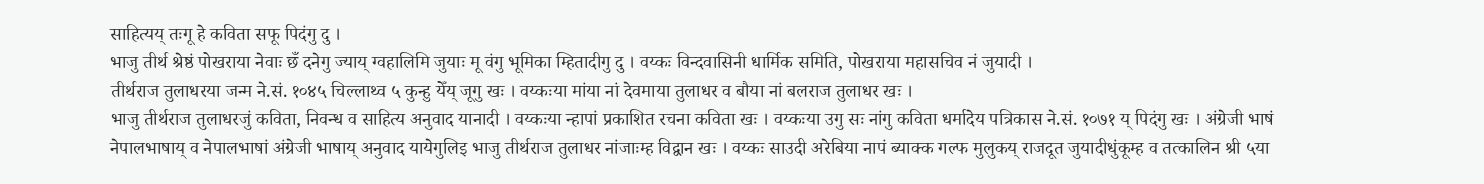साहित्यय् तःगू हे कविता सफू पिदंगु दु ।
भाजु तीर्थ श्रेष्ठं पोखराया नेवाः छँ दनेगु ज्याय् ग्वहालिमि जुयाः मू वंगु भूमिका म्हितादीगु दु । वय्कः विन्दवासिनी धार्मिक समिति, पोखराया महासचिव नं जुयादी ।
तीर्थराज तुलाधरया जन्म ने.सं. १०४५ चिल्लाथ्व ५ कुन्हु येँय् जूगु खः । वय्कःया मांया नां देवमाया तुलाधर व बौया नां बलराज तुलाधर खः ।
भाजु तीर्थराज तुलाधरजुं कविता, निवन्ध व साहित्य अनुवाद यानादी । वय्कःया न्हापां प्रकाशित रचना कविता खः । वय्कःया उगु सः नांगु कविता धर्मादेय पत्रिकास ने.सं. १०७१ य् पिदंगु खः । अंग्रेजी भाषं नेपालभाषाय् व नेपालभाषां अंग्रेजी भाषाय् अनुवाद यायेगुलिइ भाजु तीर्थराज तुलाधर नांजाःम्ह विद्वान खः । वय्कः साउदी अरेबिया नापं ब्याक्क गल्फ मुलुकय् राजदूत जुयादीधुंकूम्ह व तत्कालिन श्री ५या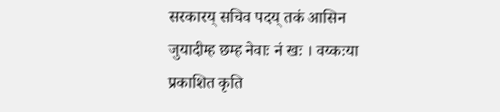सरकारय् सचिव पदय् तकं आसिन जुयादीम्ह छम्ह नेवाः नं खः । वय्कःया प्रकाशित कृति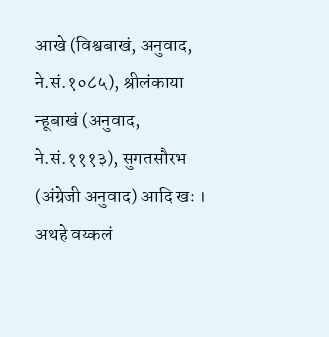आखे (विश्वबाखं, अनुवाद, ने.सं.१०८५), श्रीलंकाया न्हूबाखं (अनुवाद, ने.सं.१११३), सुगतसौरभ (अंग्रेजी अनुवाद) आदि खः । अथहे वय्कलं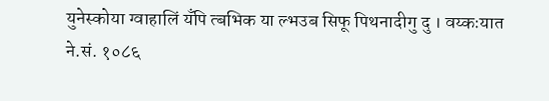युनेस्कोया ग्वाहालिं यँपि त्बभिक या ल्भउब सिफू पिथनादीगु दु । वय्कःयात ने.सं. १०८६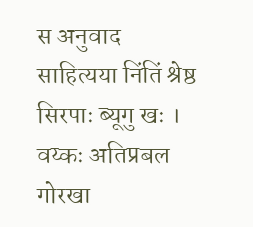स अनुवाद साहित्यया निंतिं श्रेष्ठ सिरपाः ब्यूगु खः । वय्कः अतिप्रबल गोरखा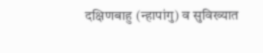दक्षिणबाहु (न्हापांगु) व सुविख्यात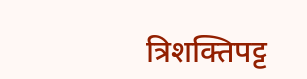त्रिशक्तिपट्ट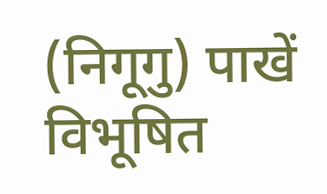(निगूगु) पाखें विभूषित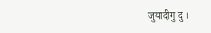जुयादीगु दु ।